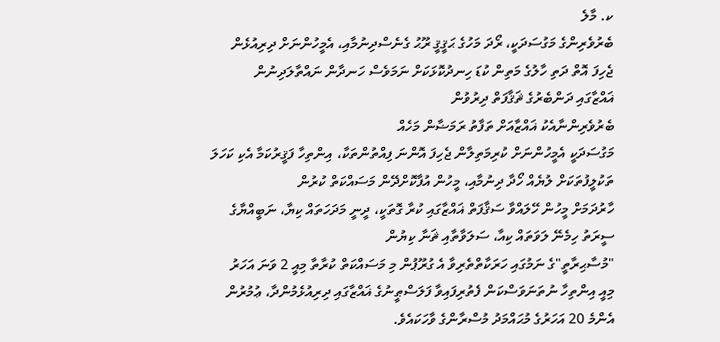ކ. މާލެ
ބެރުވެރިންގެ މަގުސަދަކީ، ރޯދަ މަހުގެ ޙަޤީޤީ ރޫޙު ގެނެސްދިނުމާއި، އެމީހުންނަށް ދިރިއުޅެން ޖެހިފަ އޮތް ދަތި ހާލުގެ މަތިން ކުޑަ ހިނދުކޮޅަކަށް ނަމަވެސް ހަނދާން ނައްތާލަދިނުން
ޣައްޒާގައި ދަންބެރުގެ ޘަޤާފަތް ދިރުވުން
ބެރުވެރިންނާއެކު ޣައްޒާއަށް ތަފާތު ރަމަޟާން މަހެއް
މަގުސަދަކީ އެމީހުންނަށް ކުރިމަތިލާން ޖެހިފަ އޮންނަ ފިއްތުންތަކާ، އިންތިހާ ފަޤީރުކަމާ އެކި ކަހަލަ ތަކުލީފުތަކަށް ލުޔެއް ހޯދާ ދިނުމާއި، މީހުން އުފާކޮށްދޭން މަސައްކަތް ކުރުން
ހާރުދަމަށް މީހުން ހޭލައްވާ ސަޤާފަތް ޣައްޒާގައި ކުރާ ގޮތަކީ، ދީނީ މަދަހަތައް ކިޔާ، ނަބީއްޔާގެ ސީރަތު ހިމެނޭ ލަވަތައް ކިއާ، ސަލަވާތާއި ޘަނާ ކިޔުން
"މުސާޙިރާތީ"ގެ ނަމުގައި ހަރަކާތްތެރިވާ އެ ގުރޫޕުން މި މަސައްކަތް ކުރާތާ މިއީ 2 ވަނަ އަހަރު
މިއީ އިންތިހާ ނުތަނަވަސްކަން ފެތުރިފައިވާ ފަލަސްޠީނުގެ ޣައްޒާގައި ދިރިއުޅެމުންދާ، ޢުމުރުން އެންމެ 20 އަހަރުގެ މުޙައްމަދު މުސްރާންގެ ވާހަކައެވެ.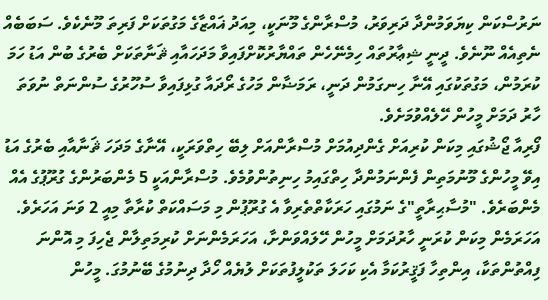ނަރުސްކަން ކިޔަވަމުންދާ ދަރިވަރު، މުސްރާންގެ މޫނަކީ، މިއަދު ޣައްޒާގެ މަގުތަކަށް ފަރިތަ މޫނެކެވެ. ސަބަބެއް ނެތިއެއް ނޫނެވެ. ދީނީ ޝިޢާރުތައް ހިމެނޭހެން ތައްޔާރުކޮށްފައިވާ މަދަހައާއި ޘަނާތަކަށް ބެރުގެ ބުން އަޑު ހަމަ ކުރަމުން، މަގުތަކުގައި އޭނާ ހިނގަމުން ދަނީ، ރަމަޟާން މަހުގެ ރޯދައާ ގުޅިފައިވާ ސުހޫރުގެ ސުންނަތް ނުވަތަ ހާރު ދަމަށް މީހުން ހޭލެއްވުމަށެވެ.
ފޯރިއާ ޖޯޝުގައި މިކަން ކުރިއަށް ގެންދިއުމަށް މުސްރާންއަށް ލިބޭ ހިތްވަރަކީ، އޭނާގެ މަދަހަ ޘަނާއާއި ބެރުގެ އަޑު އިވޭ މީހުންގެ މޫނުމަތިން ފެންނަމުންދާ ހިތްގައިމު ހިނިތުންވުމެވެ. މުސްރާންއަކީ 5 މެންބަރުންގެ ގުރޫޕުގެ އެއް މެންބަރެވެ. "މުސާޙިރާތީ"ގެ ނަމުގައި ހަރަކާތްތެރިވާ އެ ގުރޫޕުން މި މަސައްކަތް ކުރާތާ މިއީ 2 ވަނަ އަހަރެވެ.
އަހަރަމެން މިކަން ކުރަނީ ހާރުދަމަށް މީހުން ހޭލައްވަންށާ، އަހަރަމެންނަށް ކުރިމަތިލާން ޖެހިފަ މި އޮންނަ ފިއްތުންތަކާ، އިންތިހާ ފަޤީރުކަމާ އެކި ކަހަލަ ތަކުލީފުތަކަށް ލުޔެއް ހޯދާ ދިނުމުގެ ބޭނުމުގަ. މީހުން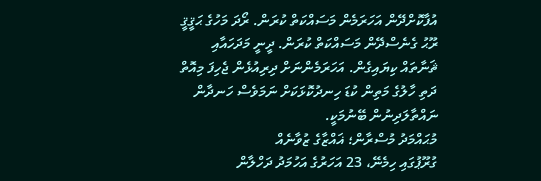އުފާކޮށްދޭން އަހަރަމެން މަސައްކަތް ކުރަން. ރޯދަ މަހުގެ ޙަޤީޤީ ރޫޙު ގެނެސްދޭން މަސައްކަތް ކުރަން. ދީނީ މަދަހައާއި ޘަނާތައް ކިޔައިގެން. އަހަރަމެންނަށް ދިރިއުޅެން ޖެހިފަ މިއޮތް ދަތި ހާލުގެ މަތިން ކުޑަ ހިނދުކޮޅަކަށް ނަމަވެސް ހަނދާން ނައްތާލަދިނުން ބޭނުމަކީ.
މުޙައްމަދު މުސްރާން؛ ޣައްޒާގެ ޒުވާނެއް
ގުރޫޕުގައި ހިމެނޭ، 23 އަހަރުގެ އަހުމަދު ދަހްލާން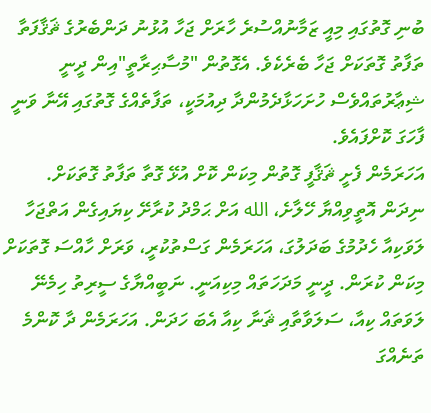ބުނި ގޮތުގައި މިއީ ޒަމާނުއްސުރެ ހާރަށް ޖަހާ އުޅުނު ދަންބެރުގެ ޘަޤާފަތާ ތަފާތު ގޮތަކަށް ޖަހާ ބެރެކެވެ. އެގޮތުން "މުސާޙިރާތީ"އިން ދީނީ ޝިޢާރުތައްވެސް ހުށަހަޅާދެމުންދާ ދިއުމަކީ، ތަފާތެއްގެ ގޮތުގައި އޭނާ ވަނީ ފާހަގަ ކޮށްފައެވެ.
އަހަރަމެން ފެށީ ޘަޤާފީ ގޮތުން މިކަން ކޮށް އުޅޭ ގޮތާ ތަފާތު ގޮތަކަށް. ނިދަން އޮތީވިއްޔާ ހޭލާށެ، الله އަށް ޙަމްދު ކުރާށޭ ކިޔައިގެން އަތްޖަހާ ލަވަކިއާ ހެދުމުގެ ބަދަލުގަ، އަހަރަމެން ގަސްތުކުރީ، ވަރަށް ހާއްސަ ގޮތަކަށް މިކަން ކުރަން. ދީނީ މަދަހަތައް މިކިއަނީ. ނަބީއްޔާގެ ސީރިތު ހިމެނޭ ލަވަތައް ކިއާ، ސަލަވާތާއި ޘަނާ ކިއާ އެބަ ހަދަން. އަހަރަމެން ދާ ކޮންމެ ތަނެއްގަ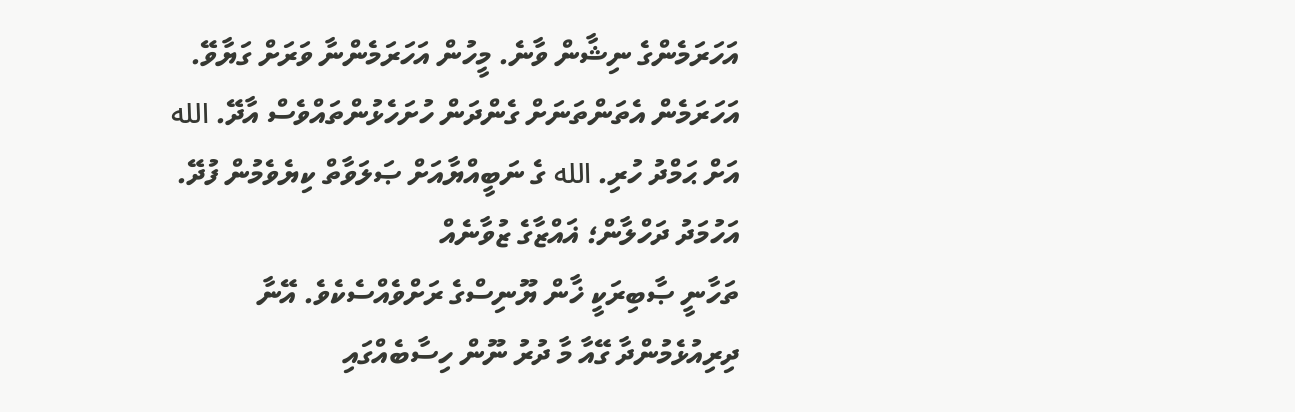އަހަރަމެންގެ ނިޝާން ވާނެ. މީހުން އަހަރަމެންނާ ވަރަށް ގަޔާވޭ. އަހަރަމެން އެތަންތަނަށް ގެންދަން ހުށަހެޅުންތައްވެސް އާދޭ. الله އަށް ޙަމްދު ހުރި. الله ގެ ނަބީއްޔާއަށް ޞަލަވާތް ކިޔެވެމުން ފުދޭ.
އަހުމަދު ދަހްލާން؛ ޣައްޒާގެ ޒުވާނެއް
ތަހާނީ ޞާބިރަކީ ޚާން ޔޫނިސްގެ ރަށްވެއްސެކެވެ. އޭނާ ދިރިއުޅެމުންދާ ގޭއާ މާ ދުރު ނޫން ހިސާބެއްގައި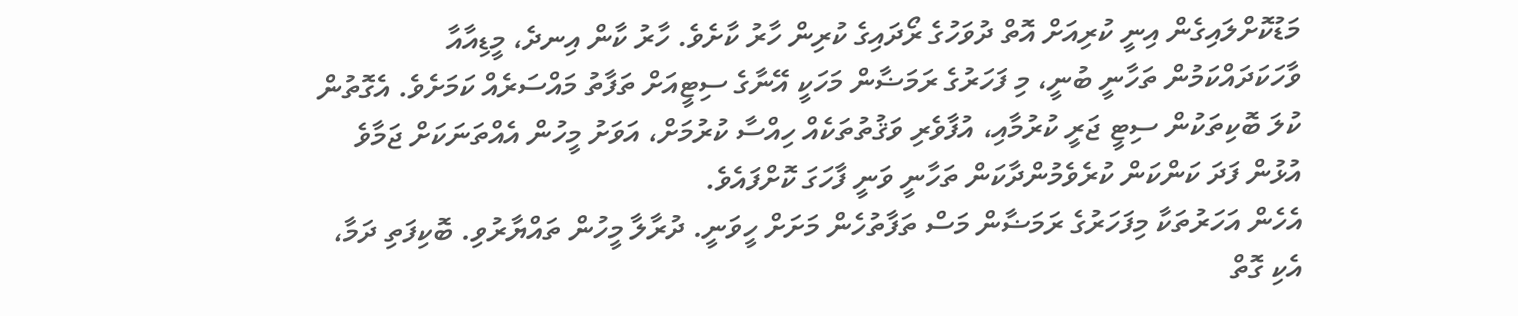މަޑުކޮށްލައިގެން އިނީ ކުރިއަށް އޮތް ދުވަހުގެ ރޯދައިގެ ކުރިން ހާރު ކާށެވެ. ހާރު ކާން އިނދެ، މީޑިއާއާ ވާހަކަދައްކަމުން ތަހާނީ ބުނީ، މި ފަހަރުގެ ރަމަޟާން މަހަކީ އޭނާގެ ސިޓީއަށް ތަފާތު މައްސަރެއް ކަމަށެވެ. އެގޮތުން ކުލަ ބޮކިތަކުން ސިޓީ ޖަރީ ކުރުމާއި، އުފާވެރި ވަޤުތުތަކެއް ހިއްސާ ކުރުމަށް، އަވަށު މީހުން އެއްތަނަކަށް ޖަމާވެ އުޅުން ފަދަ ކަންކަން ކުރެވެމުންދާކަން ތަހާނީ ވަނީ ފާހަގަ ކޮށްފައެވެ.
އެހެން އަހަރުތަކާ މިފަހަރުގެ ރަމަޟާން މަސް ތަފާތުހެން މަށަށް ހީވަނީ. ދުރާލާ މީހުން ތައްޔާރުވި. ބޮކިފަތި ދަމާ، އެކި ގޮތް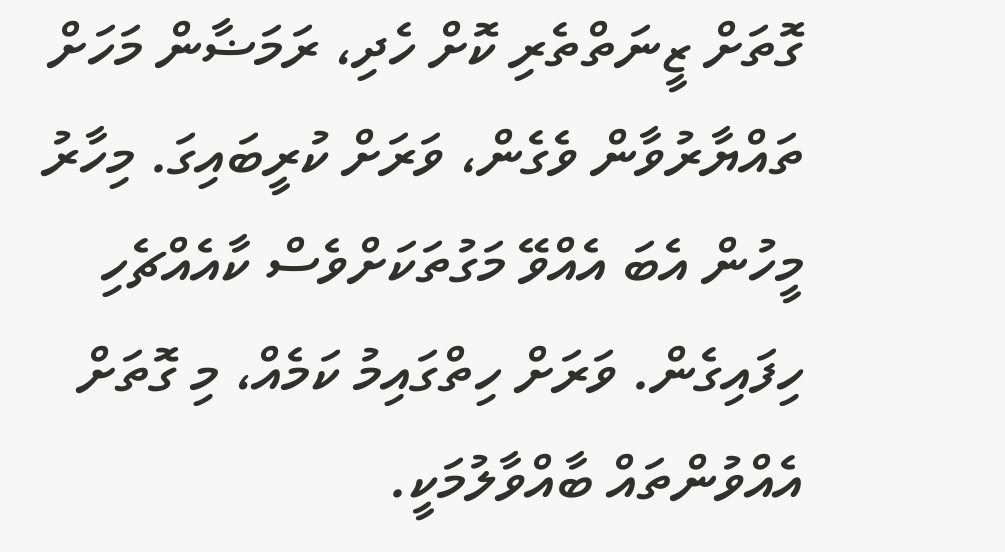ގޮތަށް ޒީނަތްތެރި ކޮށް ހެދި، ރަމަޟާން މަހަށް ތައްޔާރުވާން ވެގެން، ވަރަށް ކުރީބައިގަ. މިހާރު މީހުން އެބަ އެއްވޭ މަގުތަކަށްވެސް ކާއެއްޗެހި ހިފައިގެން. ވަރަށް ހިތްގައިމު ކަމެއް، މި ގޮތަށް އެއްވުންތައް ބާއްވާލުމަކީ.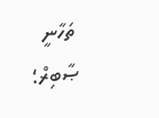ތަހާނީ ޞާބިރް؛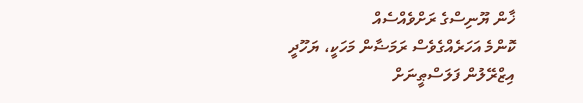ޚާން ޔޫނިސްގެ ރަށްވެއްސެއް
ކޮންމެ އަހަރެއްގެވެސް ރަމަޟާން މަހަކީ، ޔަހޫދީ އިޒްރޭލުން ފަލަސްޠީނަށް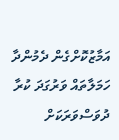އަމާޒުކޮށްގެން ދެމުންދާ ހަމަލާތައް ވަރުގަދަ ކުރާ ދުވަސްވަރަކަށް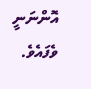އޮންނަނީ ވެފައެވެ.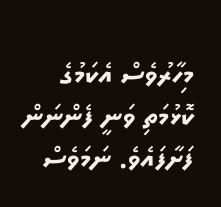މިހާރުވެސް އެކަމުގެ ކޮޅުމަތި ވަނީ ފެންނަން ފަށާފައެވެ. ނަމަވެސް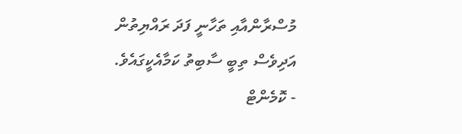މުސްރާންއާއި ތަހާނީ ފަދަ ރައްޔިތުން އަދިވެސް ތިބީ ސާބިތު ކަމާއެކީގައެވެ.
- ކޮމެންޓް